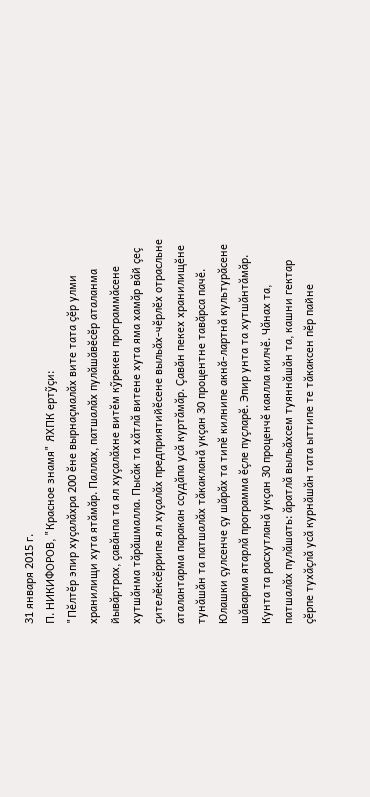31 января 2015 г.
П. НИКИФОРОВ, "Красное знамя" ЯХПК ертỹçи:
"Пĕлтĕр эпир хуçалăхра 200 ĕне вырнаçмалăх вите тата çĕр улми хранилищи хута ятăмăр. Паллах, патшалăх пулăшăвĕсĕр аталанма йывăртрах, çавăнпа та ял хуçалăхне витĕм кỹрекен программăсене хутшăнма тăрăшмалла. Пысăк та хăтлă витене хута яма хамăр вăй çеç çителĕксĕррипе ял хуçалăх предприятийĕсене выльăх-чĕрлĕх отрасльне аталантарма паракан ссудăпа усă куртăмăр. Çавăн пекех хранилищĕне тунăшăн та патшалăх тăкакланă укçан 30 процентне тавăрса пачĕ.
Юлашки çулсенче çу шăрăх та типĕ килнипе акнă-лартнă культурăсене шăварма ятарлă программа ĕçле пуçларĕ. Эпир унта та хутшăнтăмăр. Кунта та расхутланă укçан 30 проценчĕ каялла килчĕ. Чăнах та, патшалăх пулăшать: ăратлă выльăхсем туяннăшăн та, кашни гектар çĕрпе тухăçлă усă курнăшăн тата ыттипе те тăкаксен пĕр пайне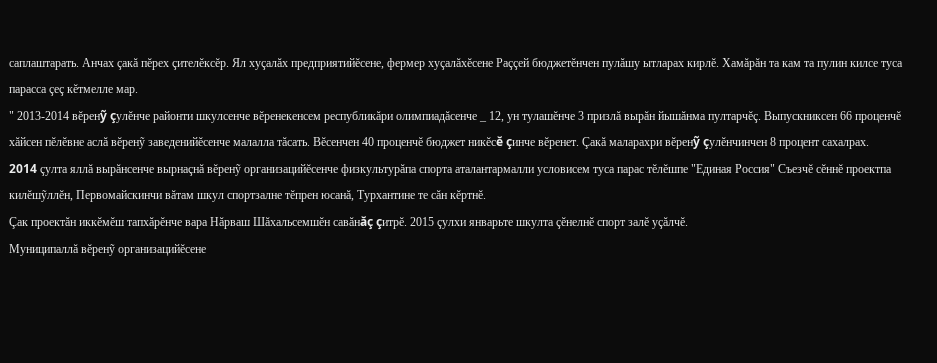саплаштарать. Анчах çакă пĕрех çителĕксĕр. Ял хуçалăх предприятийĕсене, фермер хуçалăхĕсене Раççей бюджетĕнчен пулăшу ытларах кирлĕ. Хамăрăн та кам та пулин килсе туса парасса çеç кĕтмелле мар.
" 2013-2014 вĕренỹ çулĕнче районти шкулсенче вĕренекенсем республикăри олимпиадăсенче _ 12, ун тулашĕнче 3 призлă вырăн йышăнма пултарчĕç. Выпускниксен 66 проценчĕ хăйсен пĕлĕвне аслă вĕренỹ заведенийĕсенче малалла тăсать. Вĕсенчен 40 проценчĕ бюджет никĕсĕ çинче вĕренет. Çакă маларахри вĕренỹ çулĕнчинчен 8 процент сахалрах.
2014 çулта яллă вырăнсенче вырнаçнă вĕренỹ организацийĕсенче физкультурăпа спорта аталантармалли условисем туса парас тĕлĕшпе "Единая Россия" Съезчĕ сĕннĕ проектпа килĕшỹллĕн, Первомайскинчи вăтам шкул спортзалне тĕпрен юсанă, Турхантине те сăн кĕртнĕ.
Çак проектăн иккĕмĕш тапхăрĕнче вара Нăрваш Шăхальсемшĕн савăнăç çитрĕ. 2015 çулхи январьте шкулта çĕнелнĕ спорт залĕ уçăлчĕ.
Муниципаллă вĕренỹ организацийĕсене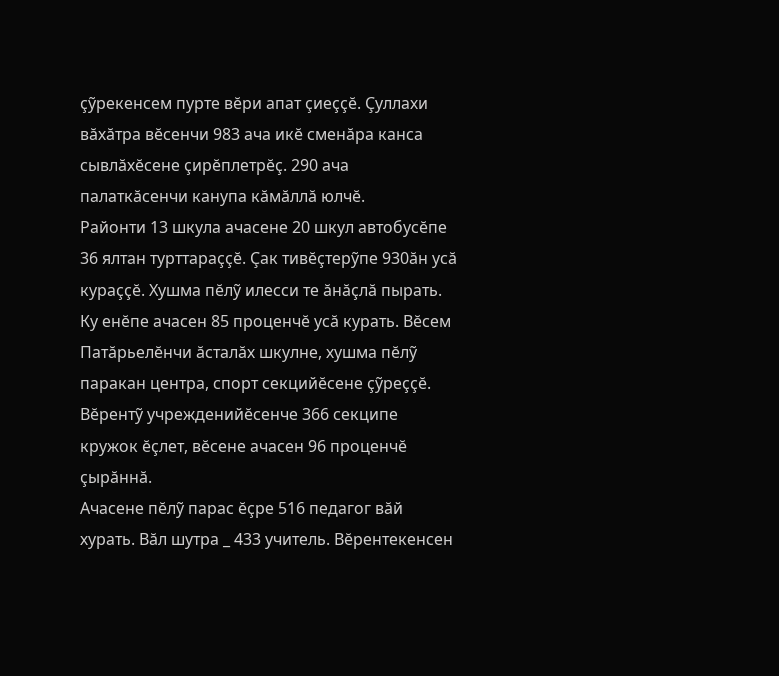çỹрекенсем пурте вĕри апат çиеççĕ. Çуллахи вăхăтра вĕсенчи 983 ача икĕ сменăра канса сывлăхĕсене çирĕплетрĕç. 290 ача палаткăсенчи канупа кăмăллă юлчĕ.
Районти 13 шкула ачасене 20 шкул автобусĕпе 36 ялтан турттараççĕ. Çак тивĕçтерỹпе 930ăн усă кураççĕ. Хушма пĕлỹ илесси те ăнăçлă пырать. Ку енĕпе ачасен 85 проценчĕ усă курать. Вĕсем Патăрьелĕнчи ăсталăх шкулне, хушма пĕлỹ паракан центра, спорт секцийĕсене çỹреççĕ. Вĕрентỹ учрежденийĕсенче 366 секципе кружок ĕçлет, вĕсене ачасен 96 проценчĕ çырăннă.
Ачасене пĕлỹ парас ĕçре 516 педагог вăй хурать. Вăл шутра _ 433 учитель. Вĕрентекенсен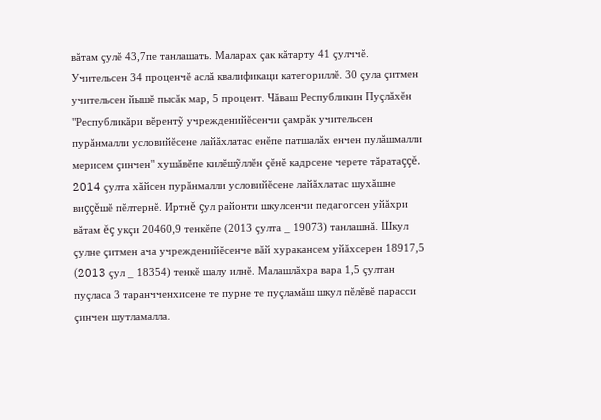вăтам çулĕ 43,7пе танлашать. Маларах çак кăтарту 41 çулччĕ. Учительсен 34 проценчĕ аслă квалификаци категориллĕ. 30 çула çитмен учительсен йышĕ пысăк мар, 5 процент. Чăваш Республикин Пуçлăхĕн "Республикăри вĕрентỹ учрежденийĕсенчи çамрăк учительсен пурăнмалли условийĕсене лайăхлатас енĕпе патшалăх енчен пулăшмалли мерисем çинчен" хушăвĕпе килĕшỹллĕн çĕнĕ кадрсене черете тăратаççĕ.
2014 çулта хăйсен пурăнмалли условийĕсене лайăхлатас шухăшне виççĕшĕ пĕлтернĕ. Иртнĕ çул районти шкулсенчи педагогсен уйăхри вăтам ĕç укçи 20460,9 тенкĕпе (2013 çулта _ 19073) танлашнă. Шкул çулне çитмен ача учрежденийĕсенче вăй хуракансем уйăхсерен 18917,5 (2013 çул _ 18354) тенкĕ шалу илнĕ. Малашлăхра вара 1,5 çултан пуçласа 3 таранчченхисене те пурне те пуçламăш шкул пĕлĕвĕ парасси çинчен шутламалла.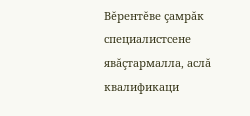Вĕрентĕве çамрăк специалистсене явăçтармалла, аслă квалификаци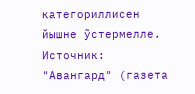категориллисен йышне ỹстермелле.
Источник: "Авангард" (газета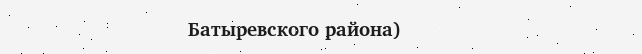Батыревского района)